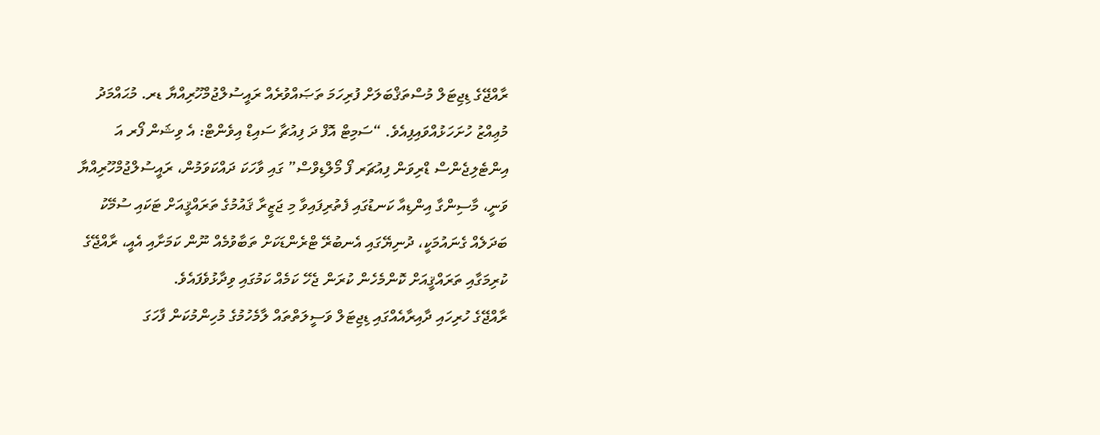ރާއްޖޭގެ ޑިޖިޓަލް މުސްތަޤްބަލަށް ފުރިހަމަ ތަޞައްވުރެއް ރައީސުލްޖުމްހޫރިއްޔާ ޑރ. މުޙައްމަދު މުޢިއްޒު ހުށަހަޅުއްވައިފިއެވެ. “ސަމިޓް އޮފް ދަ ފިއުޗާ ސައިޑް އިވެންޓް: އެ ވިޝަން ފޯރ އަ އިންޓެލިޖެންސް ޑްރިވަން ފިއުޗަރ ފޯ މޯލްޑިވްސް” ގައި ވާހަކަ ދައްކަވަމުން، ރައީސުލްޖުމްހޫރިއްޔާ ވަނީ، މާސިންގާ އިންޑިއާ ކަނޑުގައި ފެތުރިފައިވާ މި ޖަޒީރާ ޤައުމުގެ ތަރައްޤީއަށް ޓަކައި ސުމޭކު ބަދަލެއް ގެނައުމަކީ، ދުނިޔޭގައި އެނބުރޭ ޓްރެންޑަކަށް ތަބާވުމެއް ނޫން ކަމަށާއި އެއީ، ރާއްޖޭގެ ކުރިމަގާއި ތަރައްޤީއަށް ކޮންމެހެން ކުރަން ޖެހޭ ކަމެއް ކަމުގައި ވިދާޅުވެފައެވެ.
ރާއްޖޭގެ ހުރިހައި ދާއިރާއެއްގައި ޑިޖިޓަލް ވަސީލަތްތައް ލާމެހުމުގެ މުހިންމުކަން ފާހަގަ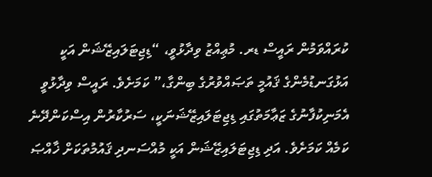ކުރައްވަމުން ރައީސް ޑރ. މުޢިއްޒު ވިދާޅުވީ، “ޑިޖިޓަލައިޒޭޝަން އަކީ އަޅުގަނޑުމެންގެ ޤައުމީ ތަޞައްވުރުގެ ބިންގާ،” ކަމަށެވެ. ރައީސް ވިދާޅުވީ އެމަނިކުފާނުގެ ޒަޢާމަތުގައި ޑިޖިޓަލައިޒޭޝަނަކީ، ސަރުކާރުން އިސްކަންދޭނެ ކަމެއް ކަމަށެވެ. އަދި ޑިޖިޓަލައިޒޭޝަން އަކީ މުއްސަނދި ޤައުމުތަކަށް ޚާއްޞަ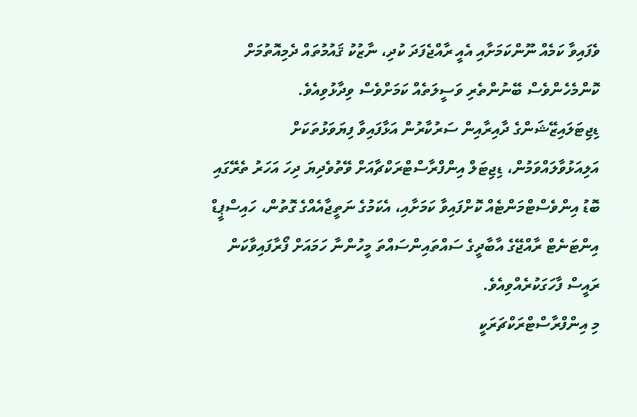ވެފައިވާ ކަމެއް ނޫންކަމަށާއި އެއީ ރާއްޖެފަދަ ކުދި، ނާޒުކު ޤައުމުތައް ދެމިއޮތުމަށް ކޮންމެހެންވެސް ބޭނުންތެރި ވަސީލަތެއް ކަމަށްވެސް ވިދާޅުވިއެވެ.
ޑިޖިޓަލައިޒޭޝަންގެ ދާއިރާއިން ސަރުކާރުން އަޅާފައިވާ ފިޔަވަޅުތަކަށް އަލިއަޅުވާލައްވަމުން، ޑިޖިޓަލް އިންފްރާސްޓްރަކްޗާއަށް ވޭތުވެދިޔަ ދިހަ އަހަރު ތެރޭގައި ބޮޑު އިންވެސްޓްމަންޓެއް ކޮށްފައިވާ ކަމަށާއި، އެކަމުގެ ނަތީޖާއެއްގެ ގޮތުން، ހައިސްޕީޑް އިންޓަނެޓް ރާއްޖޭގެ އާބާދީގެ ސައްތައިންސައްތަ މީހުންނާ ހަމައަށް ފޯރާފައިވާކަން ރައީސް ފާހަގަކުރެއްވިއެވެ.
މި އިންފްރާސްޓްރަކްޗަރަކީ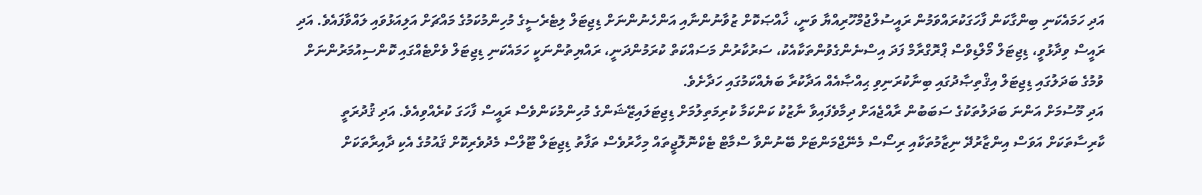އަދި ހަމައެކަނި ބިންގާކަން ފާހަގަކުރައްވަމުން ރައީސުލްޖުމްހޫރިއްޔާ ވަނީ، ޚާއްޞަކޮށް ޒުވާނުންނާއި އަންހެނުންނަށް ޑިޖިޓަލް ލިޓެރެސީގެ މުހިންމުކަމުގެ މައްޗަށް އަލިއަޅުވައި ލައްވާފައެވެ. އަދި ރައީސް ވިދާޅުވީ، ޑިޖިޓަލް މޯލްޑިވްސް ޕްރޮގްރާމް ފަދަ އިސްނެންގެވުންތަކާއެކު، ސަރުކާރުން މަސައްކަތް ކުރަމުންދަނީ، ރައްޔިތުންނަކީ ހަމައެކަނި ޑިޖިޓަލް ވެށްޓެއްގައި ކޮންސިއުމަރުންނަށް ވުމުގެ ބަދަލުގައި ޑިޖިޓަލް އިޤްތިޞާދުގައި ބިނާކުރަނިވި ޙިއްޞާއެއް އަދާކުރާ ބަޔެއްކަމުގައި ހަދާށެވެ.
އަދި މޫސުމަށް އަންނަ ބަދަލުތަކުގެ ސަބަބުން ރާއްޖެއަށް ދިމާވެފައިވާ ނާޒުކު ކަންކަމާ ކުރިމަތިލުމަށް ޑިޖިޓަލައިޒޭޝަންގެ މުހިންމުކަންވެސް ރައީސް ފާހަގަ ކުރެއްވިއެވެ. އަދި ޤުދުރަތީ ކާރިސާތަކަށް އަވަސް އިންޒާރުދޭ ނިޒާމުތަކާއި ރިސޯސް މެނޭޖްމަންޓަށް ބޭނުންވާ ސްމާޓް ޓެކްނޮލޮޖީތައް މިހާރުވެސް ތަފާތު ޑިޖިޓަލް ޓޫލްސް މެދުވެރިކޮށް ޤައުމުގެ އެކި ދާއިރާތަކަށް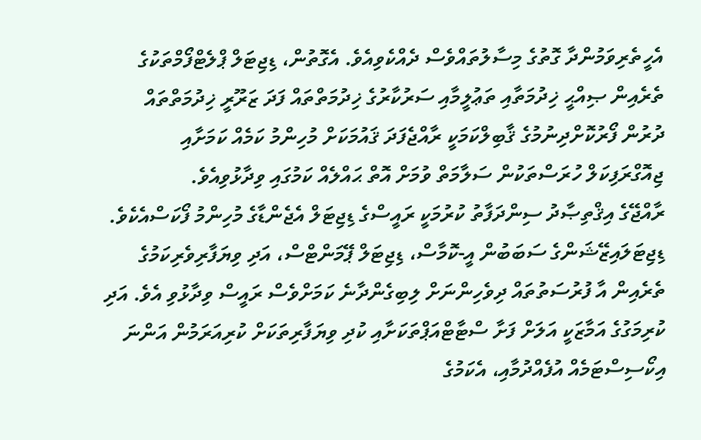އެހީތެރިވަމުންދާ ގޮތުގެ މިސާލުތައްވެސް ދެއްކެވިއެވެ. އެގޮތުން، ޑިޖިޓަލް ޕްލެޓްފޯމްތަކުގެ ތެރެއިން ޞިއްޙީ ޚިދުމަތާއި ތަޢުލީމާއި ސަރުކާރުގެ ޚިދުމަތްތައް ފަދަ ޒަރޫރީ ޚިދުމަތްތައް ދުރުން ފޯރުކޮށްދިނުމުގެ ޤާބިލްކަމަކީ ރާއްޖެފަދަ ޤައުމަކަށް މުހިންމު ކަމެއް ކަމަށާއި ޖިއޮގްރަފިކަލް ހުރަސްތަކުން ސަލާމަތް ވުމަށް އޮތް ޙައްލެއް ކަމުގައި ވިދާޅުވިއެވެ.
ރާއްޖޭގެ އިޤްތިޞާދު ސިންދަފާތު ކުރުމަކީ ރައީސްގެ ޑިޖިޓަލް އެޖެންޑާގެ މުހިންމު ފޯކަސްއެކެވެ. ޑިޖިޓަލައިޒޭޝަންގެ ސަބަބުން އީ-ކޮމާސް، ޑިޖިޓަލް ޕޭމަންޓްސް، އަދި ވިޔަފާރިވެރިކަމުގެ ތެރެއިން އާ ފުރުސަތުތައް ދިވެހިންނަށް ލިބިގެންދާނެ ކަމަށްވެސް ރައީސް ވިދާޅުވި އެވެ. އަދި ކުރިމަގުގެ އަމާޒަކީ އަލަށް ފަށާ ސްޓާޓްއަޕްތަކަށާއި ކުދި ވިޔަފާރިތަކަށް ކުރިއަރަމުން އަންނަ އިކޯސިސްޓަމެއް އުފެއްދުމާއި، އެކަމުގެ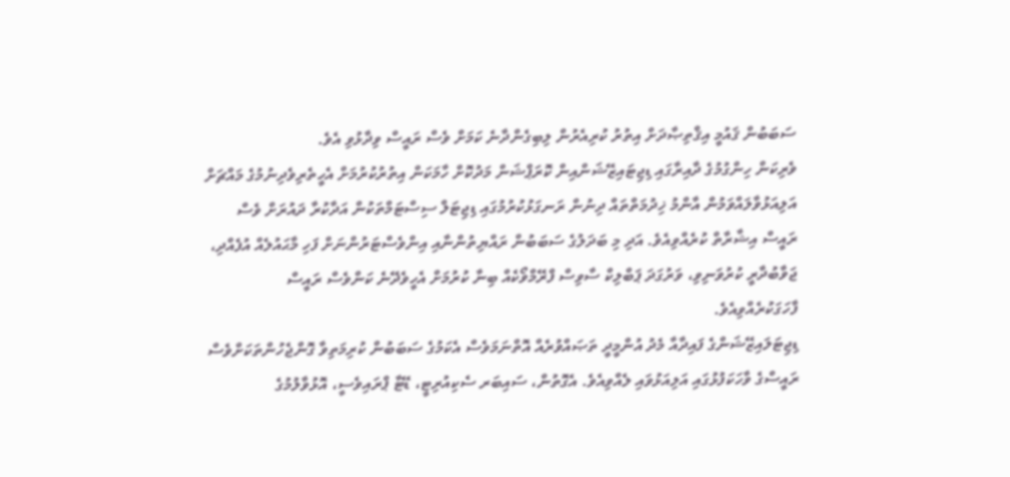ސަބަބުން ޤައުމީ އިޤްތިޞާދަށް އިތުރު ކުރިއެރުން ލިބިގެންދާނެ ކަމަށް ވެސް ރައީސް ވިދާޅުވި އެވެ.
ވެރިކަން ހިންގުމުގެ ދާއިރާގައި ޑިޖިޓައިޒޭޝަންއިން ކޮރަޕްޝަން މަދުކޮށް ހާމަކަން އިތުރުކުރުމަށް އެހީތެރިވެދިނުމުގެ މައްޗަށް އަލިއަޅުވާލައްވަމުން އާންމު ޚިދުމަތްތައް ދިނުން ރަނގަޅުކުރުމުގައި ޑިޖިޓަލް ސިސްޓަމްތަކުން އަދާކުރާ ދައުރަށް ވެސް ރައީސް އިޝާރާތް ކުރެއްވިއެވެ. އަދި މި ބަދަލުގެ ސަބަބުން ރައްޔިތުންނާއި އިންވެސްޓަރުންނަށް ފަހި މާޙައުލެއް އުފެއްދި، ޖަވާބުދާރީ ކުރުވަނިވި، ވަރުގަދަ ޕަބްލިކް ސާވިސް ފްރޭމްވޯކެއް ބިނާ ކުރުމަށް އެހީވެދޭނެ ކަންވެސް ރައީސް ފާހަގަކުރެއްވިއެވެ.
ޑިޖިޓަލައިޒޭޝަންގެ ފައިދާއާ މެދު އުންމީދީ ތަޞައްވުރެއް އޮތްނަމަވެސް އެކަމުގެ ސަބަބުން ކުރިމަތިވާ ގޮންޖެހުންތަކަށްވެސް ރައީސްގެ ވާހަކަފުޅުގައި އަލިއަޅުވައި ލެއްވިއެވެ. އެގޮތުން، ސައިބަރ ސެކިއުރިޓީ، ޑޭޓާ ޕްރައިވެސީ، އޮޅުވާލުމުގެ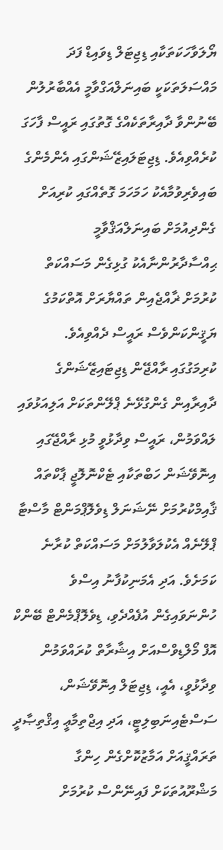ޔޯލަވާހަކަތަކާއި ޑިޖިޓަލް ޑިވައިޑް ފަދަ މައްސަލަތަކަކީ ބައިނަލްއަގްވާމީ އެއްބާރުލުން ބޭނުންވާ ދާއިރާތަކެއްގެ ގޮތުގައި ރައީސް ފާހަގަ ކުރެއްވިއެވެ. ޑިޖިޓަލައިޒޭޝަންގައި އެންމެންގެ ބައިވެރިވުމާއެކު ހަމަހަމަ ގޮތެއްގައި ކުރިއަށް ގެންދިއުމަށް ބައިނަލްއަޤްވާމީ ޙިއްސާދާރުންނާއެކު ގުޅިގެން މަސައްކަތް ކުރުމަށް ޜާއްޖެއިން ތައްޔާރަށް އޮތްކަމުގެ ޔަޤީންކަންވެސް ރައީސް ދެއްވިއެވެ.
ކުރިމަގުގައި ރާއްޖޭން ޑިޖިޓައިޒޭޝަންގެ ދާއިރާއިން ގެންގުޅޭނެ ޕްލޭންތަކަށް އަލިއަޅުވައި ލައްވަމުން، ރައީސް ވިދާޅުވީ މުޅި ރާއްޖޭގައި އިނޮވޭޝަން ހަބްތަކާއި ޓެކްނޮލޮޖީ ޕާކްތައް ޤާއިމްކުރުމަށް ނޭޝަނަލް ޑިވެލޮޕްމަންޓް މާސްޓާ ޕްލޭނެއް އެކުލަވާލުމަށް މަސައްކަތް ކުރާނެ ކަމަށެވެ. އަދި އެމަނިކުފާނު އިސްވެ ހުންނަވައިގެން އުފެއްދެވި، ޑިވެލޮޕްމެންޓް ބޭންކް އޮފް މޯލްޑިވްސްއަށް އިޝާރާތް ކުރައްވަމުން ވިދާޅުވީ، އެއީ، ޑިޖިޓަލް އިނޮވޭޝަން، ސަސްޓެއިނަބިލިޓީ، އަދި އިޖްތިމާޢީ އިޤްތިޞާދީ ތަރައްޤީއަށް އަމާޒުކޮށްގެން ހިންގާ މަޝްރޫއުތަކަށް ފައިނޭންސް ކުރުމަށް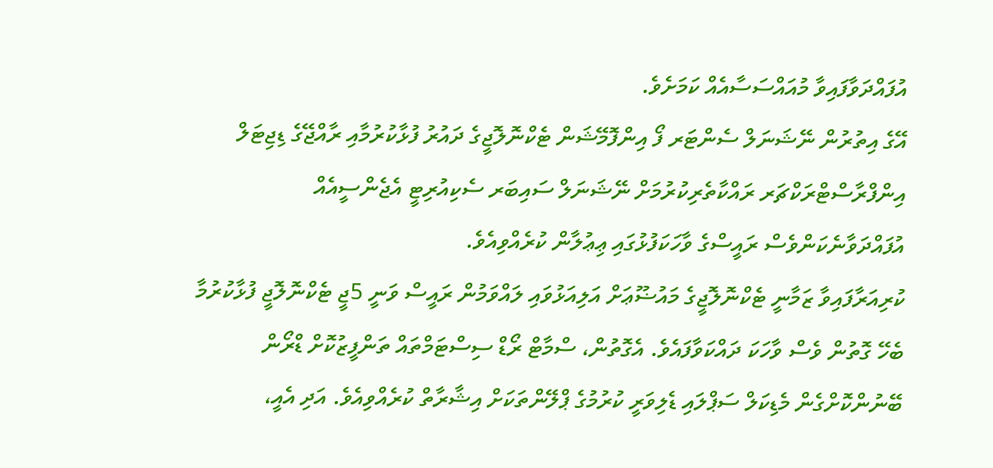އުފައްދަވާފައިވާ މުއައްސަސާއެއް ކަމަށެވެ.
އޭގެ އިތުރުން ނޭޝަނަލް ސެންޓަރ ފޯ އިންފޮމޭޝަން ޓެކްނޮލޮޖީގެ ދައުރު ފުޅާކުރުމާއި ރާއްޖޭގެ ޑިޖިޓަލް އިންފްރާސްޓްރަކްޗަރ ރައްކާތެރިކުރުމަށް ނޭޝަނަލް ސައިބަރ ސެކިއުރިޓީ އެޖެންސީއެއް އުފައްދަވާނެކަންވެސް ރައީސްގެ ވާހަކަފުޅުގައި ޢިޢުލާން ކުރެއްވިއެވެ.
ކުރިއަރާފައިވާ ޒަމާނީ ޓެކްނޮލޮޖީގެ މައުޟޫޢަށް އަލިއަޅުވައި ލައްވަމުން ރައީސް ވަނީ 5ޖީ ޓެކްނޮލޮޖީ ފުޅާކުރުމާ ބެހޭ ގޮތުން ވެސް ވާހަކަ ދައްކަވާފައެވެ. އެގޮތުން، ސްމާޓް ރޯޑް ސިސްޓަމްތައް ތަންފީޒުކޮށް ޑްރޯން ބޭނުންކޮށްގެން މެޑިކަލް ސަޕްލައި ޑެލިވަރީ ކުރުމުގެ ޕްލޭންތަކަށް އިޝާރާތް ކުރެއްވިއެވެ. އަދި އެއީ،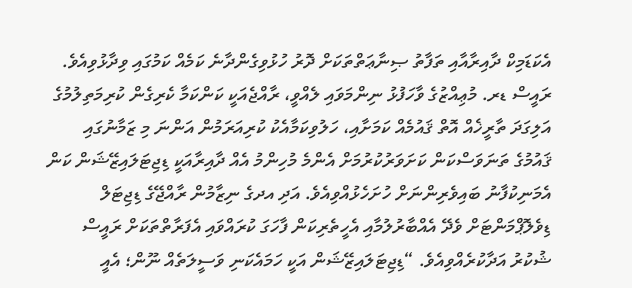އެކަޑަމިކް ދާއިރާއާއި ތަފާތު ޞިނާޢަތްތަކަށް ދޮރު ހުޅުވިގެންދާނެ ކަމެއް ކަމުގައި ވިދާޅުވިއެވެ.
ރައީސް ޑރ. މުޢިއްޒުގެ ވާހަފުޅު ނިންމަވައި ލެއްވީ، ރާއްޖެއަކީ ކަންކަމާ ކެރިގެން ކުރިމަތިލުމުގެ އަލިގަދަ ތާރީޚެއް އޮތް ޤައުމެއް ކަމަށާއި، ހަލުވިކަމާއެކު ކުރިއަރަމުން އަންނަ މި ޒަމާނުގައި ޤައުމުގެ ތަނަވަސްކަން ކަށަވަރުކުރުމަށް އެންމެ މުހިންމު އެއް ދާއިރާއަކީ ޑިޖިޓަލައިޒޭޝަން ކަން އެމަނިކުފާނު ބައިވެރިންނަށް ހުށަހެޅުއްވިއެވެ. އަދި އދގެ ނިޒާމުން ރާއްޖޭގެ ޑިޖިޓަލް ޑިވެލޮޕްމަންޓަށް ވެދޭ އެއްބާރުލުމާއި އެހީތެރިކަން ފާހަގަ ކުރައްވައި އެފަރާތްތަކަށް ރައީސް ޝުކުރު އަދާކުރެއްވިއެވެ. “ޑިޖިޓަލައިޒޭޝަން އަކީ ހަމައެކަނި ވަސީލަތެއް ނޫން؛ އެއީ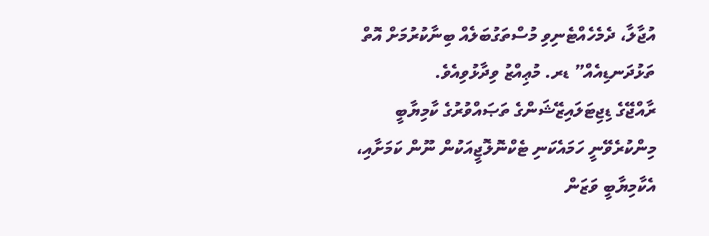އުޖާލާ، ދެމެހެއްޓެނިވި މުސްތަގުބަލެއް ބިނާކުރުމަށް އޮތް ތަޅުދަނޑިއެއް” ޑރ. މުޢިއްޒު ވިދާޅުވިއެވެ.
ރާއްޖޭގެ ޑިޖިޓަލައިޒޭޝަންގެ ތަޞައްވުރުގެ ކާމިޔާބީ މިންކުރެވޭނީ ހަމައެކަނި ޓެކްނޮލޮޖީއަކުން ނޫން ކަމަށާއި، އެކާމިޔާބީ ވަޒަން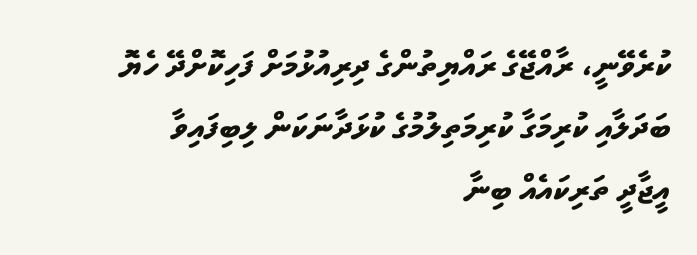ކުރެވޭނީ، ރާއްޖޭގެ ރައްޔިތުންގެ ދިރިއުޅުމަށް ފަހިކޮށްދޭ ހެޔޮ ބަދަލާއި ކުރިމަގާ ކުރިމަތިލުމުގެ ކުޅަދާނަކަން ލިބިފައިވާ އީޖާދީ ތަރިކައެއް ބިނާ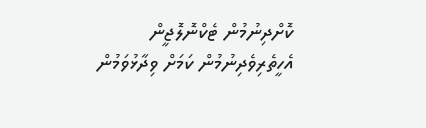ކޮށްދިނުމުން ޓެކްނޮލޮޖީން އެހީތެރިވެދިނުމުން ކަމަށް ވިދާޅުވަމުން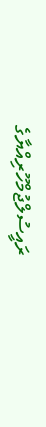ރައީސުލްޖުމްހޫރިއްޔާގެ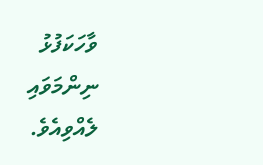ވާހަކަފުޅު ނިންމަވައި ލެއްވިއެވެ.